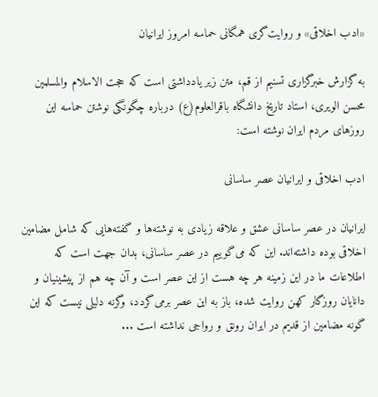«ادب اخلاقی» و روایت‌گری همگانی حماسه امروز ایرانیان

به گزارش خبرگزاری تسنیم از قم، متن زیر یادداشتی است که حجت الاسلام والمسلمین محسن الویری، استاد تاریخ دانشگاه باقرالعلوم(ع) درباره چگونگی نوشتن حماسه این روزهای مردم ایران نوشته است:

ادب اخلاقی و ایرانیان عصر ساسانی

ایرانیان در عصر ساسانی عشق و علاقه زیادی به نوشته‌ها و گفته‌هایی که شامل مضامین اخلاقی بوده داشته‌اند. این که می‌گوییم در عصر ساسانی، بدان جهت است که اطلاعات ما در این زمینه هر چه هست از این عصر است و آن چه هم از پیشینیان و دانایان روزگار کهن روایت شده، باز به این عصر برمی‌گردد، وگرنه دلیلی نیست که این گونه مضامین از قدیم در ایران رونق و رواجی نداشته است ...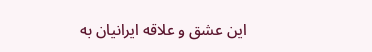این عشق و علاقه ایرانیان به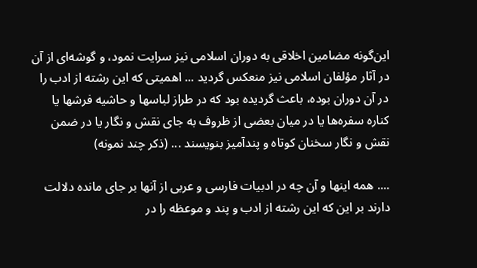این‌گونه مضامین اخلاقی به دوران اسلامی نیز سرایت نمود، و گوشه‌ای از آن در آثار مؤلفان اسلامی نیز منعکس گردید ... اهمیتی که این رشته از ادب را در آن دوران بوده، باعث گردیده بود که در طراز لباسها و حاشیه فرشها یا کناره سفره‌ها یا در میان بعضی از ظروف به جای نقش و نگار یا در ضمن نقش و نگار سخنان کوتاه و پندآمیز بنویسند ... (ذکر چند نمونه)

.... همه اینها و آن چه در ادبیات فارسی و عربی از آنها بر جای مانده دلالت دارند بر این که این رشته از ادب و پند و موعظه را در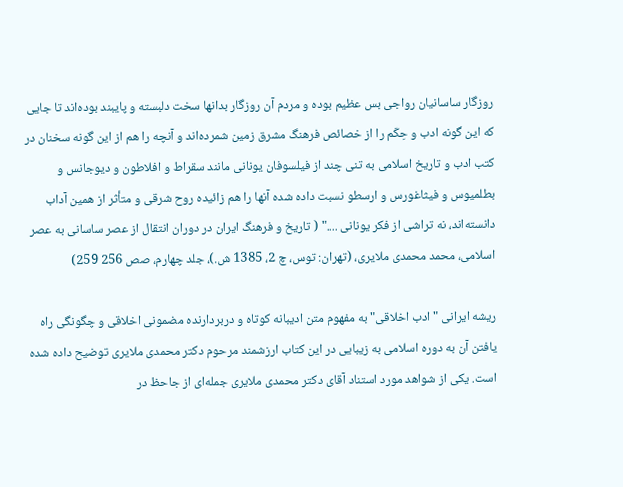روزگار ساسانیان رواجی بس عظیم بوده و مردم آن روزگار بدانها سخت دلبسته و پایبند بوده‌اند تا جایی که این گونه ادب و حِکَم را از خصائص فرهنگ مشرق زمین شمرده‌اند و آنچه را هم از این گونه سخنان در کتب ادب و تاریخ اسلامی به تنی چند از فیلسوفان یونانی مانند سقراط و افلاطون و دیوجانس و بطلمیوس و فیثاغورس و ارسطو نسبت داده شده آنها را هم زائیده روح شرقی و متأثر از همین آداب دانسته‌اند، نه تراشی از فکر یونانی ...." ( تاریخ و فرهنگ ایران در دوران انتقال از عصر ساسانی به عصر اسلامی، محمد محمدی ملایری، (تهران: توس، چ 2، 1385 ش.)، جلد چهارم، صص 256 259)

ریشه ایرانی "ادب اخلاقی" به مفهوم متن ادیبانه کوتاه و دربردارنده مضمونی اخلاقی و چگونگی راه یافتن آن به دوره اسلامی به زیبایی در این کتاب ارزشمند مرحوم دکتر محمدی ملایری توضیح داده شده است. یکی از شواهد مورد استناد آقای دکتر محمدی ملایری جمله‌ای از جاحظ در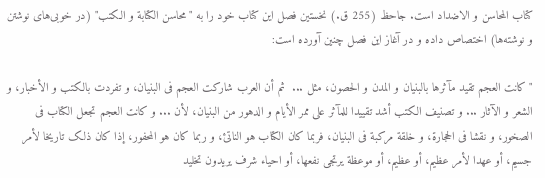کتاب المحاسن و الاضداد است. جاحظ (255 ق.) نخستین فصل این کتاب خود را به "محاسن الکتابة و الکتب" (در خوبی‌های نوشتن و نوشته‌ها) اختصاص داده و در آغاز این فصل چنین آورده است:

"کانت العجم تقید مآثرها بالبنیان و المدن و الحصون، مثل ...  ثم أن العرب شارکت العجم فی البنیان، و تفردت بالکتب و الأخبار، و الشعر و الآثار ... و تصنیف الکتب أشد تقییدا للمآثر على ممر الأیام و الدهور من البنیان، لأن ... و کانت العجم تجعل الکتاب فی الصخور، و نقشا فی الحجارة، و خلقة مرکبة فی البنیان، فربما کان الکتاب هو الناتئ، و ربما کان هو المحفور، إذا کان ذلک تاریخا لأمر جسیم، أو عهدا لأمر عظیم، أو عظیم، أو موعظة یرتجى نفعها، أو احیاء شرف یریدون تخلید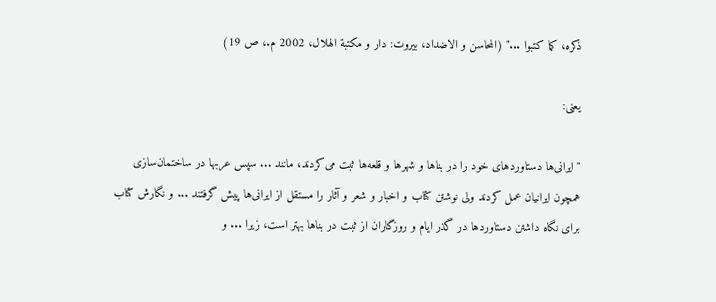ذکره، کما کتبوا ..." (المحاسن و الاضداد، بیروت: دار و مکتبة الهلال، 2002 م.، ص 19)

یعنی:

"ایرانی‌ها دستاوردهای خود را در بناها و شهرها و قلعه‌ها ثبت می‌کردند، مانند ... سپس عربها در ساختمان‌سازی همچون ایرانیان عمل کردند ولی نوشتن کتاب و اخبار و شعر و آثار را مستقل از ایرانی‌ها پیش گرفتند ... و نگارش کتاب برای نگاه داشتن دستاوردها در گذر ایام و روزگاران از ثبت در بناها بهتر است، زیرا ... و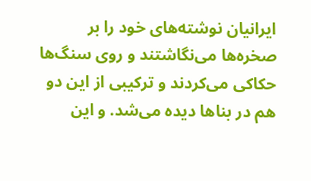ایرانیان نوشته‌های خود را بر صخره‌ها می‌نگاشتند و روی سنگ‌ها حکاکی می‌کردند و ترکیبی از این دو هم در بناها دیده می‌شد. و این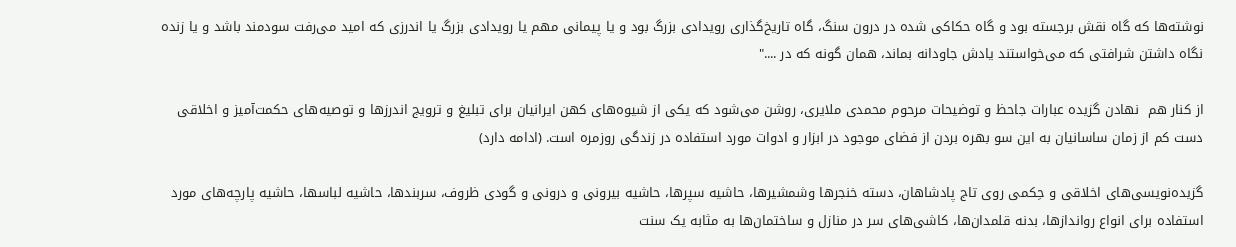نوشته‌ها که گاه نقش برجسته بود و گاه حکاکی شده در درون سنگ، گاه تاریخ‌گذاری رویدادی بزرگ بود و یا پیمانی مهم یا رویدادی بزرگ یا اندرزی که امید می‌رفت سودمند باشد و یا زنده نگاه داشتن شرافتی که می‌خواستند یادش جاودانه بماند، همان گونه که در ...."

از کنار هم  نهادن گزیده عبارات جاحظ و توضیحات مرحوم محمدی ملایری، روشن می‌شود که یکی از شیوه‌های کهن ایرانیان برای تبلیغ و ترویج اندرزها و توصیه‌های حکمت‌آمیز و اخلاقی دست کم از زمان ساسانیان به این سو بهره بردن از فضای موجود در ابزار و ادوات مورد استفاده در زندگی روزمره است. (ادامه دارد)

گزیده‌نویسی‌های اخلاقی و حِکمی روی تاج پادشاهان، دسته خنجرها وشمشیرها، حاشیه سپرها، حاشیه بیرونی و درونی و گودی ظروف، سربندها، حاشیه لباسها، حاشیه پارچه‌های مورد استفاده برای انواع رواندازها، بدنه قلمدان‌ها، کاشی‌های سر در منازل و ساختمان‌ها به مثابه یک سنت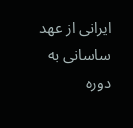ایرانی از عهد ساسانی به دوره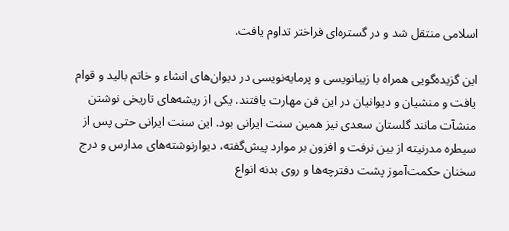اسلامی منتقل شد و در گستره‌ای فراختر تداوم یافت.

این گزیده‌گویی همراه با زیبانویسی و پرمایه‌نویسی در دیوان‌های انشاء و خاتم بالید و قوام یافت و منشیان و دیوانیان در این فن مهارت یافتند. یکی از ریشه‌های تاریخی نوشتن منشآت مانند گلستان سعدی نیز همین سنت ایرانی بود. این سنت ایرانی حتی پس از سیطره مدرنیته از بین نرفت و افزون بر موارد پیش‌گفته، دیوارنوشته‌های مدارس و درج سخنان حکمت‌آموز پشت دفترچه‌ها و روی بدنه انواع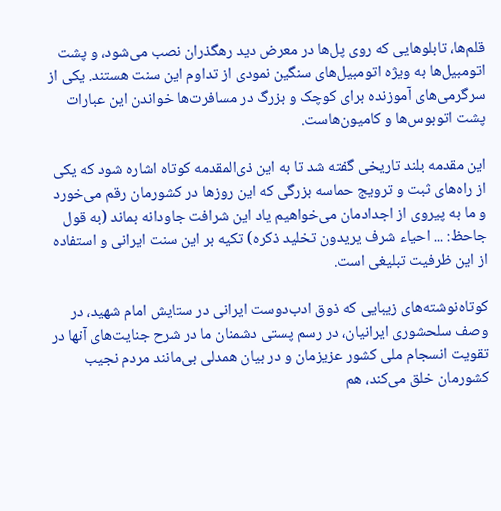قلم‌ها، تابلوهایی که روی پل‌ها در معرض دید رهگذران نصب می‌شود، و پشت اتومبیل‌ها به ویژه اتومبیل‌های سنگین نمودی از تداوم این سنت هستند. یکی از سرگرمی‌های آموزنده برای کوچک و بزرگ در مسافرت‌ها خواندن این عبارات پشت اتوبوس‌ها و کامیون‌هاست.

این مقدمه بلند تاریخی گفته شد تا به این ذی‌المقدمه کوتاه اشاره شود که یکی از راه‌های ثبت و ترویج حماسه بزرگی که این روزها در کشورمان رقم می‌خورد و ما به پیروی از اجدادمان می‌خواهیم یاد این شرافت جاودانه بماند (به قول جاحظ: ... احیاء شرف یریدون تخلید ذکره) تکیه بر این سنت ایرانی و استفاده از این ظرفیت تبلیغی است.

کوتاه‌نوشته‌های زیبایی که ذوق ادب‌دوست ایرانی در ستایش امام شهید، در وصف سلحشوری ایرانیان، در رسم پستی دشمنان ما در شرح جنایت‌های آنها در تقویت انسجام ملی کشور عزیزمان و در بیان همدلی بی‌مانند مردم نجیب کشورمان خلق می‌کند، هم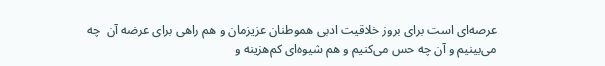عرصه‌ای است برای بروز خلاقیت ادبی هموطنان عزیزمان و هم راهی برای عرضه آن  چه می‌بینیم و آن چه حس می‌کنیم و هم شیوه‌ای کم‌هزینه و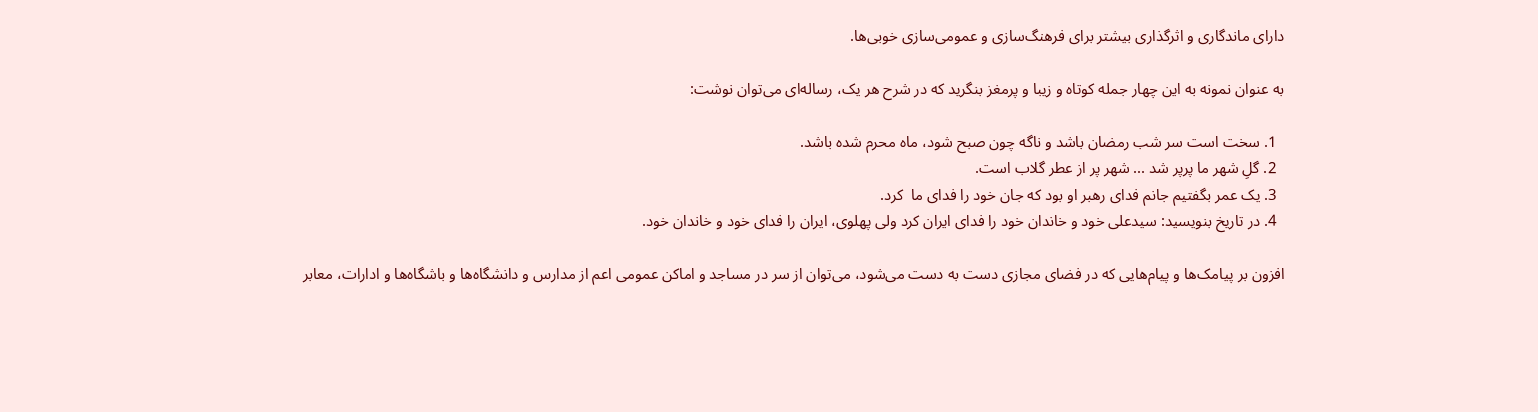دارای ماندگاری و اثرگذاری بیشتر برای فرهنگ‌سازی و عمومی‌سازی خوبی‌ها.

به عنوان نمونه به این چهار جمله کوتاه و زیبا و پرمغز بنگرید که در شرح هر یک، رساله‌ای می‌توان نوشت:

  1. سخت است سر شب رمضان باشد و ناگه چون صبح شود، ماه محرم شده باشد.
  2. گلِ شهر ما پرپر شد ... شهر پر از عطر گلاب است.
  3. یک عمر بگفتیم جانم فدای رهبر او بود که جان خود را فدای ما  کرد.
  4. در تاریخ بنویسید: سیدعلی خود و خاندان خود را فدای ایران کرد ولی پهلوی، ایران را فدای خود و خاندان خود.

افزون بر پیامک‌ها و پیام‌هایی که در فضای مجازی دست به دست می‌شود، می‌توان از سر در مساجد و اماکن عمومی اعم از مدارس و دانشگاه‌ها و باشگاه‌ها و ادارات، معابر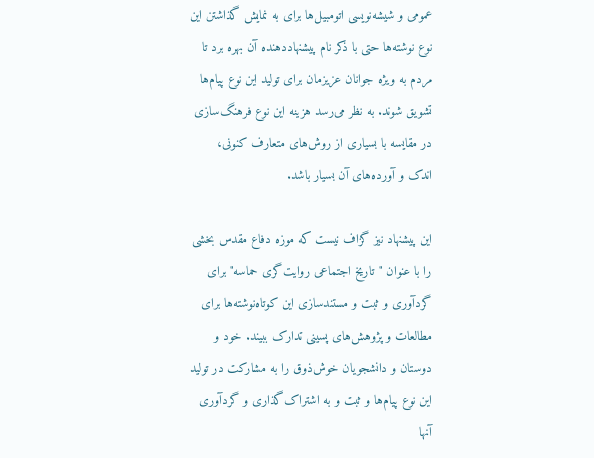عمومی و شیشه‌نویسی اتومبیل‌ها برای به نمایش گذاشتن این نوع نوشته‌ها حتی با ذکر نام پیشنهاددهنده آن بهره برد تا مردم به ویژه جوانان عزیزمان برای تولید این نوع پیام‌ها تشویق شوند. به نظر می‌رسد هزینه این نوع فرهنگ‌سازی در مقایسه با بسیاری از روش‌های متعارف کنونی، اندک و آورده‌های آن بسیار باشد.

این پیشنهاد نیز گزاف نیست که موزه دفاع مقدس بخشی را با عنوان "تاریخ اجتماعی روایت‌گری حماسه" برای گردآوری و ثبت و مستندسازی این کوتاه‌نوشته‌ها برای مطالعات و پژوهش‌های پسینی تدارک ببیند. خود و دوستان و دانشجویان خوش‌ذوق را به مشارکت در تولید این نوع پیام‌ها و ثبت و به اشتراک‌گذاری و گردآوری آنها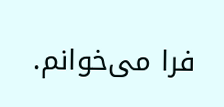فرا می‌خوانم.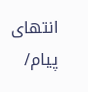انتهای پیام/